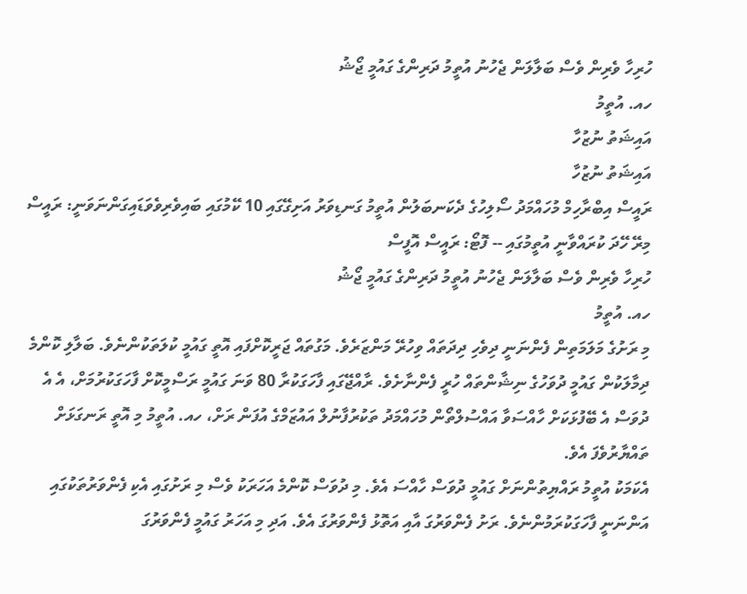ހުރިހާ ވެރިން ވެސް ބަލާލަން ޖެހުނު އުތީމު ދަރިންގެ ގައުމީ ޖޯޝު
ހއ. އުތީމު
އައިޝަތު ނުޒުހާ
އައިޝަތު ނުޒުހާ
ރައީސް އިބްރާހިމް މުހައްމަދު ސޯލިހުގެ ދެކަނބަލުން އުތީމު ގަނޑިވަރު އަށިގޭގައި 10 ކޭމުގައި ބައިވެރިވެވަޑައިގަންނަވަނީ: ރައީސް މިރޭ ހޭދަ ކުރައްވާނީ އުތީމުގައި -- ފޮޓޯ: ރައީސް އޮފީސް
ހުރިހާ ވެރިން ވެސް ބަލާލަން ޖެހުނު އުތީމު ދަރިންގެ ގައުމީ ޖޯޝު
ހއ. އުތީމު
މި ރަށުގެ މަލަމަތިން ފެންނަނީ ދިވެހި ދިދަތައް ވިހުރޭ މަންޒަރެވެ. މަގުތައް ޖަރީކޮށްފައި އޮތީ ގައުމީ ކުލަތަކުންނެވެ. ބަލާލި ކޮންމެ ދިމާލަކުން ގައުމީ ދުވަހުގެ ނިޝާންތައް ހުރީ ފެންނާށެވެ. ރާއްޖޭގައި ފާހަގަކުރާ 80 ވަނަ ގައުމީ ރަސްމީކޮށް ފާހަގަކުރުމަށް، އެ އެ ދުވަސް އެ ބޭފުޅަކަށް ހާއްސަވާ އައްސުލްތޯން މުހައްމަދު ތަކުރުފާނުލް އައުޒަމްގެ އުފަން ރަށް، ހއ. އުތީމު މި އޮތީ ރަނގަޅަށް ތައްޔާރުވެފަ އެވެ.
އެކަމަކު އުތީމު ރައްޔިތުންނަށް ގައުމީ ދުވަސް ހާއްސަ އެވެ. މި ދުވަސް ކޮންމެ އަހަރަކު ވެސް މި ރަށުގައި އެކި ފެންވަރުތަކުގައި އަންނަނީ ފާހަގަކުރަމުންނެވެ. ރަށު ފެންވަރުގަ އާއި އަތޮޅު ފެންވަރުގަ އެވެ. އަދި މި އަހަރު ގައުމީ ފެންވަރުގަ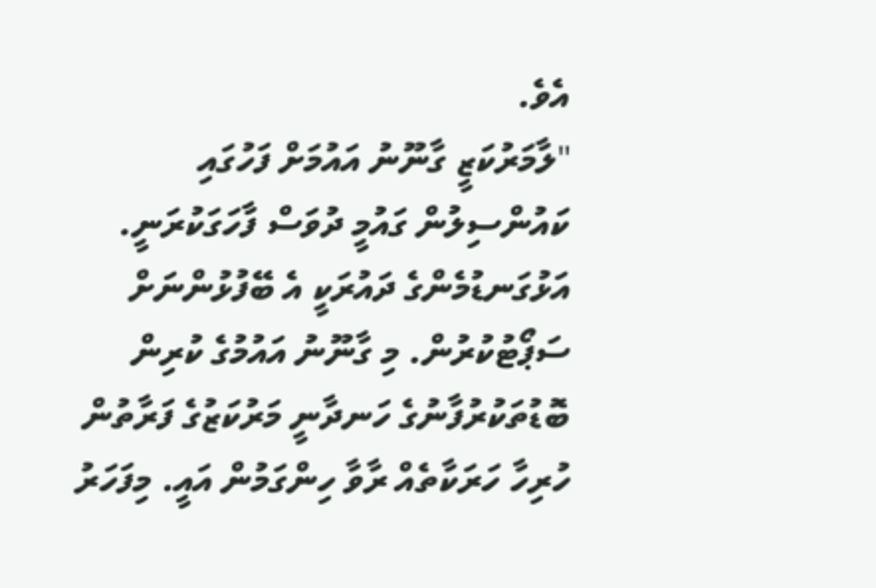އެވެ.
"ލާމަރުކަޒީ ގާނޫނު އައުމަށް ފަހުގައި ކައުންސިލުން ގައުމީ ދުވަސް ފާހަގަކުރަނީ. އަޅުގަނޑުމެންގެ ދައުރަކީ އެ ބޭފުޅުންނަށް ސަޕޯޓުކުރުން. މި ގާނޫނު އައުމުގެ ކުރިން ބޮޑުތަކުރުފާނުގެ ހަނދާނީ މަރުކަޒުގެ ފަރާތުން ހުރިހާ ހަރަކާތެއް ރާވާ ހިންގަމުން އައީ. މިފަހަރު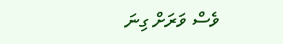ވެސް ވަރަށް ގިނަ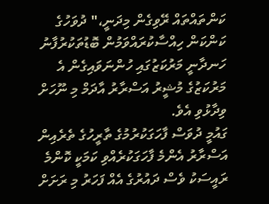ކަންތައްތައް ރޭވިގެން މިދަނީ،" ދުވަހުގެ ކަންކަން ހިއްސާކުރައްވަމުން ބޮޑުތަކުރުފާނު ހަނދާނީ މަރުކަޒުގައި ހުންނަވައިގެން އެ މަރުކަޒުގެ މުޝީރު އަސްރާރު އާދަމް މި ނޫހަށް ވިދާޅުވި އެވެ.
ގައުމީ ދުވަސް ފާހަގަކުރުމުގެ ތާރީހުގެ ތެރެއިން އަސްރާރު އެންމެ ފާހަގަކުރެއްވި ކަމަކީ ކޮންމެ ރައީސަކު ވެސް ދައުރުގެ އެއް ފަހަރު މި ރަށަށް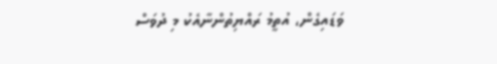ވަޑައިގެން، އުތީމު ރައްޔިތުންނާއެކު މި ދުވަސް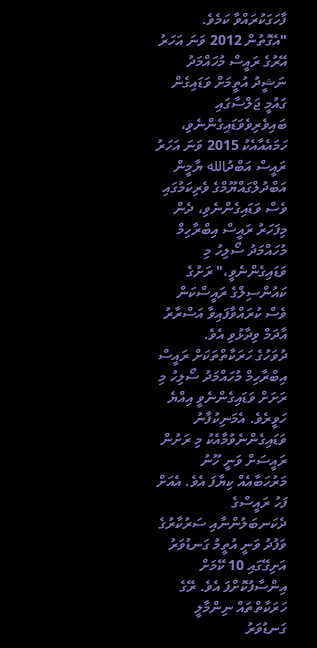ފާހަގަކުރައްވާ ކަމެވެ.
"އެގޮތުން 2012 ވަނަ އަހަރު އޭރުގެ ރައީސް މުހައްމަދު ނަޝީދު އުތީމަށް ވަޑައިގެން ގައުމީ ޖަލްސާގައި ބައިވެރިވެވަޑައިގެންނެވި، ހަމައެއާއެކު 2015 ވަނަ އަހަރު ރައީސް އަބްދުالله ޔާމީން އަބްދުލްގައްޔޫމްގެ ވެރިކަމުގައި ވެސް ވަޑައިގެންނެވި، ދެން މިފަހަރު ރައީސް އިބްރާހިމް މުހައްމަދު ސޯލިހު މި ވަޑައިގެންނެވީ،" ރަށުގެ ކައުންސިލްގެ ރައީސްކަން ވެސް ކުރައްވާފައިވާ އަސްރާރު އާދަމް ވިދާޅުވި އެވެ.
ދުވަހުގެ ހަރަކާތްތަކަށް ރައީސް އިބްރާހިމް މުހައްމަދު ސޯލިހު މި ރަށަށް ވަޑައިގެންނެވީ އިއްޔެ ހަވީރެވެ. އެމަނިކުފާނު ވަޑައިގެންނެވުމާއެކު މި ރަށުން ރައީސަށް ވަނީ ހޫނު މަރުހަބާއެއް ކިޔާފަ އެވެ. އެއަށް ފަހު ރައީސްގެ ދެކަނބަލުންނާއި ސަރުކާރުގެ ވަފުދު ވަނީ އުތީމު ގަނޑުވަރު އަށިގޭގައި 10 ކޭމަށް އިންސާފުކޮށްފަ އެވެ. ރޭގެ ހަރަކާތްތައް ނިންމާލީ ގަނޑުވަރު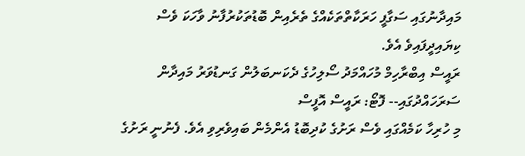މައިދާނުގައި ސަގާފީ ހަރަކާތްތަކެއްގެ ތެރެއިން ބޮޑުތަކުރުފާނު ވާހަކަ ވެސް ކިޔައިދީފައިވެ އެވެ.
ރައީސް އިބްރާހިމް މުހައްމަދު ސޯލިހުގެ ދެކަނބަލުން ގަނޑުވަރު މައިދާން ސަރަހައްދުގައި-- ފޮޓޯ: ރައީސް އޮފީސް
މި ހުރިހާ ކަމެއްގައި ވެސް ރަށުގެ ކުދިބޮޑު އެންމެން ބައިވެރިވި އެވެ. ފެނުނީ ރަށުގެ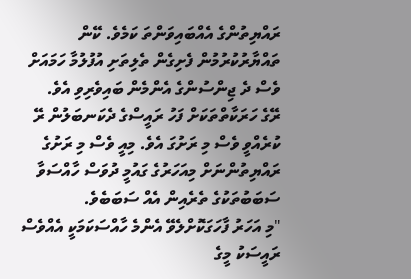ރައްޔިތުންގެ އެއްބައިވަންތަ ކަމެވެ. ކޭން ތައްޔާރުކުރުމުން ފެށިގެން ތެލިތަށި އުފުލުމާ ހަމައަށް ވެސް ދެ ޖިންސުންގެ އެންމެން ބައިވެރިވި އެވެ.
ރޭގެ ހަރަކާތްތަކަށް ފަހު ރައީސްގެ ދެކަނބަލުން ރޭ ކުރެއްވީ ވެސް މި ރަށުގަ އެވެ. މިއީ ވެސް މި ރަށުގެ ރައްޔިތުންނަށް މިއަހަރުގެ ގައުމީ ދުވަސް ހާއްސަވާ ސަބަބުތަކުގެ ތެރެއިން އެއް ސަބަބެވެ.
"މި އަހަރު ފާހަގަކޮށްލެވޭ އެންމެ ހާއްސަކަމަކީ އެއްވެސް ރައީސަކު މީގެ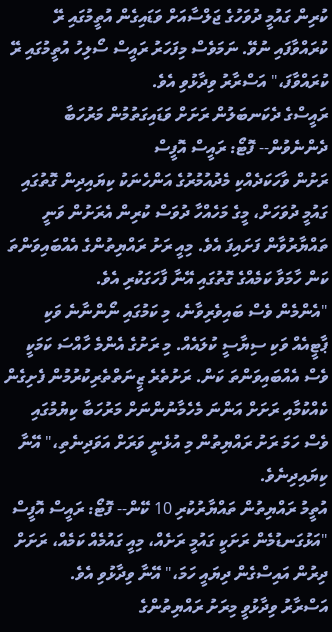ކުރިން ގައުމީ ދުވަހުގެ ޖަލްސާއަށް ވަޑައިގެން އުތީމުގައި ރޭ ކުރައްވާފައި ނުވޭ. ނަމަވެސް މިފަހަރު ރައީސް ސޯލިހު އުތީމުގައި ރޭ ކުރައްވާފަ،" އަސްރާރު ވިދާޅުވި އެވެ.
ރައީސްގެ ދެކަނބަލުން ރަށަށް ވަޑައިގަތުމުން މަރުހަބާ ދެންނެވުން-- ފޮޓޯ: ރައީސް އޮފީސް
ރަށުން ވާހަކަދެއްކި މެދުއުމުރުގެ އަންހެނަކު ކިޔައިދިން ގޮތުގައި ގައުމީ ދުވަހަށް، މީގެ މަހެއްހާ ދުވަސް ކުރިން އެރަށުން ވަނީ ތައްޔާރުވާން ފަށައިފަ އެވެ. މިއީ ރަށު ރައްޔިތުންގެ އެއްބައިވަންތަ ކަން ހާމަވާ ކަމެއްގެ ގޮތުގައި އޭނާ ފާހަގަކުރި އެވެ.
"އެންމެން ވެސް ބައިވެރިވާނެ، މި ކަމުގައި ނޯންނާނެ ވަކި ޕާޓީއެއް ވަކި ސިޔާސީ ކުލައެއް. މި ރަށުގެ އެންމެ ހާއްސަ ކަމަކީ ވެސް އެއްބައިވަންތަ ކަން. ރަށުތެރެ ޒީނަތްތެރިކުރުމުން ފެށިގެން ކެއްކުމާއި ރަށަށް އަންނަ މެހެމާނުންނަށް މަރުހަބާ ކިޔުމުގައި ވެސް ހަމަ ރަށު ރައްޔިތުން މި އުޅެނީ ވަރަށް އަވަދިނެތި،" އޭނާ ކިޔައިދިނެވެ.
އުތީމު ރައްޔިތުން ތައްޔާރުކުރި 10 ކޭން-- ފޮޓޯ: ރައީސް އޮފީސް
"އަޅުގަނޑުމެން ރަށަކީ ގައުމީ ރަށެއް، މިއީ ގައުމެއް ކަމެއް، ރަށަށް ދިރުން އައިސްގެން ދިޔައީ ހަމަ،" އޭނާ ވިދާޅުވި އެވެ.
އަސްރާރު ވިދާޅުވީ މިރަށު ރައްޔިތުންގެ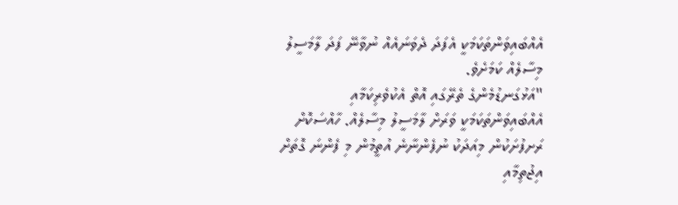އެއްބައިވަންތަކަމަކީ އެފަދަ ދެވަނައެއް ނުވާނޭ ފަދަ ލާމަސީލު މިސާލެއް ކަމަށެވެ.
"އަޅުގަނޑުމެންގެ ތެރޭގައި އޮތް އެކުވެރިކަމާއި އެއްބައިވަންތަކަމަކީ ވަރަށް ލާމަސީލު މިސާލެއް. ހާއްސަކޮށް ރަށފުށަކުން މިއަދަކު ނުފެންނާނެ އުތީމުން މި ފެންނަ ގޮތަށް އިޖުތިމާއި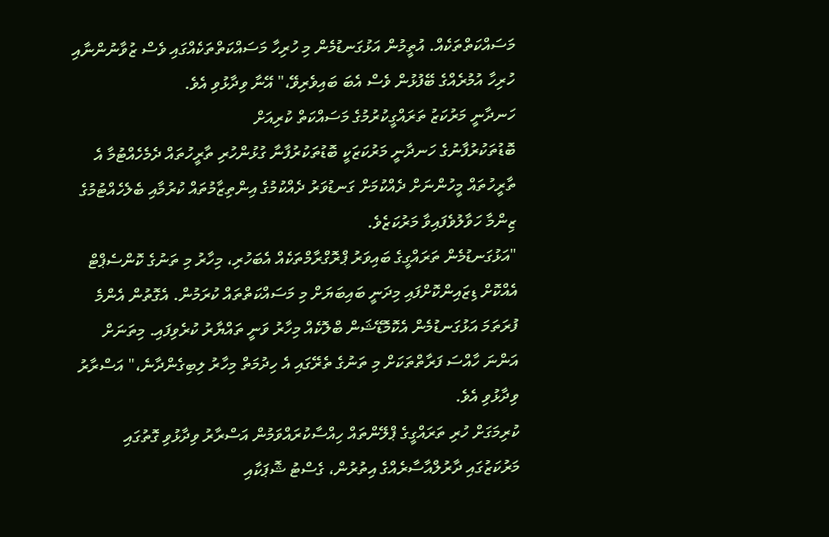މަސައްކަތްތަކެއް. އުތީމުން އަޅުގަނޑުމެން މި ހުރިހާ މަސައްކަތްތަކެއްގައި ވެސް ޒުވާނުންނާއި ހުރިހާ އުމުރެއްގެ ބޭފުޅުން ވެސް އެބަ ބައިވެރިވޭ،" އޭނާ ވިދާޅުވި އެވެ.
ހަނދާނީ މަރުކަޒު ތަރައްގީކުރުމުގެ މަސައްކަތް ކުރިއަށް
ބޮޑުތަކުރުފާނުގެ ހަނދާނީ މަރުކަޒަކީ ބޮޑުތަކުރުފާނާ ގުޅުންހުރި ތާރީހުތައް ދެމެހެއްޓުމާ އެ ތާރީހުތައް މީހުންނަށް ދެއްކުމަށް ގަނޑުވަރު ދެއްކުމުގެ އިންތިޒާމުތައް ކުރުމާއި ބެލެހެއްޓުމުގެ ޒިންމާ ހަވާލުވެފައިވާ މަރުކަޒެވެ.
"އަޅުގަނޑުމެން ތަރައްގީގެ ބައިވަރު ޕްރޮގްރާމްތަކެއް އެބަހުރި، މިހާރު މި ތަނުގެ ކޮންސެޕްޓް އެއްކޮށް ޑިޒައިންކޮށްފައި މިދަނީ ބައިބަޔަށް މި މަސައްކަތްތައް ކުރަމުން. އެގޮތުން އެންމެ ފުރަތަމަ އަޅުގަނޑުމެން އެކޮމޮޑޭޝަން ބްލޮކެއް މިހާރު ވަނީ ތައްޔާރު ކުރެވިފައި. މިތަނަށް އަންނަ ހާއްސަ ފަރާތްތަކަށް މި ތަނުގެ ތެރޭގައި އެ ހިދުމަތް މިހާރު ލިބިގެންދާނެ،" އަސްރާރު ވިދާޅުވި އެވެ.
ކުރިމަގަށް ހުރި ތަރައްގީގެ ޕްލޭންތައް ހިއްސާކުރައްވަމުން އަސްރާރު ވިދާޅުވި ގޮތުގައި މަރުކަޒުގައި ދާރުލްއާސާރެއްގެ އިތުރުން، ގެސްޓު ޝޮޕަކާއި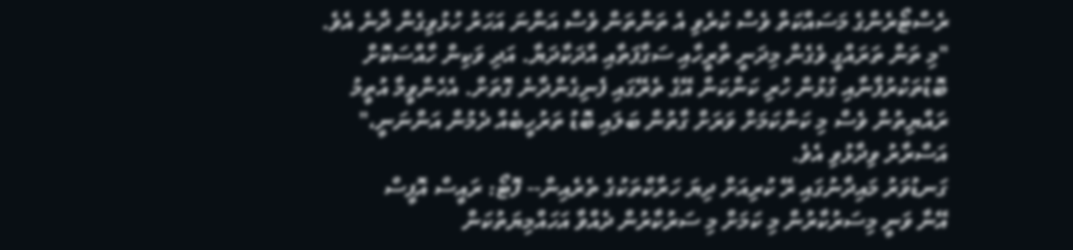ރެސްޓޯރެންގެ މަސައްކަތް ވެސް ކުރެވި އެ ތަންތަން ވެސް އަންނަ އަހަރު ހުޅުވިގެން ދާނެ އެވެ.
"މި ތަން ތަރައްގީ ވެގެން މިދަނީ ތާރީހާއި ސަގާފަތާއި އާދަކާދަޔާ. އަދި ވަކިން ހާއްސަކޮށް ބޮޑުތަކުރުފާނާއި ގުޅުން ހުރި ކަންކަން އޭގެ ތެރޭގައި ފެނިގެންދާނެ ގޮތަށް. އެހެންވީމާ އުތީމު ރައްޔިތުން ވެސް މި ކަންކަމަށް ވަރަށް ގާތުން ބަލައި ބޮޑު ތަރުހީބެއް ދެމުން އަންނަނީ،" އަސްރާރު ވިދާޅުވި އެވެ.
ގަނޑުވަރު މައިދާނުގައި ރޭ ކުރިއަށް ދިޔަ ހަރާކްތަކުގެ ތެރެއިން-- ފޮޓޯ: ރައީސް އޮފީސް
އޭނާ ވަނީ މިސަރުކާރުން މި ކަމަށް މި ސަރުކާރުން ދެއްވާ އަހައްމިޔަތުކަން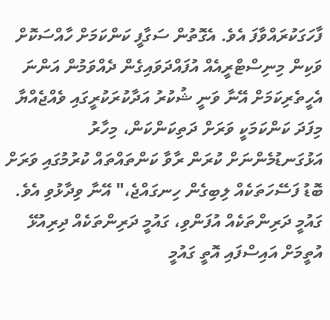ފާހަގަކުރައްވާފަ އެވެ. އެގޮތުން ސަގާފީ ކަންކަމަށް ހާއްސަކޮށް ވަކިން މިނިސްޓްރީއެއް އުފައްދަވައިގެން ދެއްވަމުން އަންނަ އެހީތެރިކަމަށް އޭނާ ވަނީ ޝުކުރު އަދާކުރަކުރީގައި ވެއްޖެއްޔާ މިފަދަ ކަންކަމަކީ ވަރަށް ދަތިކަންކަން، މިހާރު އަޅުގަނޑުމެންނަށް ކުރަން ރާވާ ކަންތައްތައް ކުރުމުގައި ވަރަށް ބޮޑު ފަސޭހަތަކެއް ލިބިގެން ހިނގައްޖެ،" އޭނާ ވިދާޅުވި އެވެ.
ގައުމީ ދަރިންތަކެއް އުފަންވި، ގައުމީ ދަރިންތަކެއް ދިރިއުޅޭ އުތީމަށް އައިސްފައި އޮތީ ގައުމީ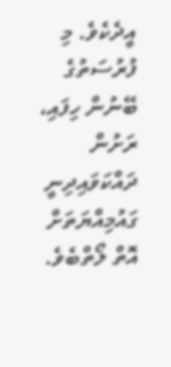އީދެކެވެ. މި ފުރުސަތުގެ ބޭނުން ހިފައި، ރަށުން ދައްކަވައިދިނީ ގައުމިއްޔަތަށް އޮތް ލޯތްބެވެ.